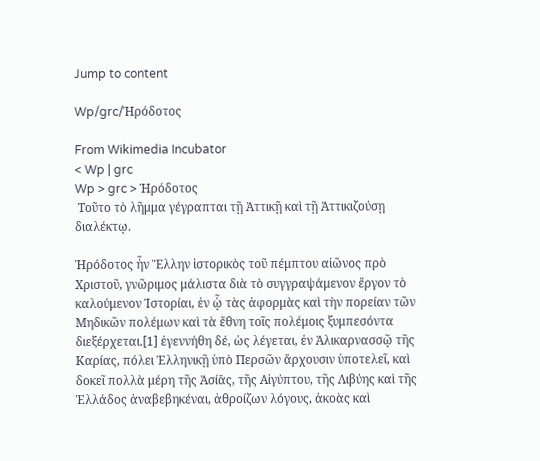Jump to content

Wp/grc/Ἡρόδοτος

From Wikimedia Incubator
< Wp | grc
Wp > grc > Ἡρόδοτος
 Τοῦτο τὸ λῆμμα γέγραπται τῇ Ἀττικῇ καὶ τῇ Ἀττικιζούσῃ διαλέκτῳ.

Ἡρόδοτος ἦν Ἕλλην ἱστορικὸς τοῦ πέμπτου αἰῶνος πρὸ Χριστοῦ, γνῶριμος μάλιστα διὰ τὸ συγγραψάμενον ἔργον τὸ καλούμενον Ἱστορίαι, ἐν ᾧ τὰς ἀφορμὰς καὶ τὴν πορείαν τῶν Μηδικῶν πολέμων καὶ τὰ ἔθνη τοῖς πολέμοις ξυμπεσόντα διεξέρχεται.[1] ἐγεννήθη δέ, ὡς λέγεται, ἐν Ἁλικαρνασσῷ τῆς Καρίας, πόλει Ἑλληνικῇ ὑπὸ Περσῶν ἄρχουσιν ὑποτελεῖ, καὶ δοκεῖ πολλὰ μέρη τῆς Ἀσίᾱς, τῆς Αἰγύπτου, τῆς Λιβύης καὶ τῆς Ἑλλάδος ἀναβεβηκέναι, ἀθροίζων λόγους, ἀκοὰς καὶ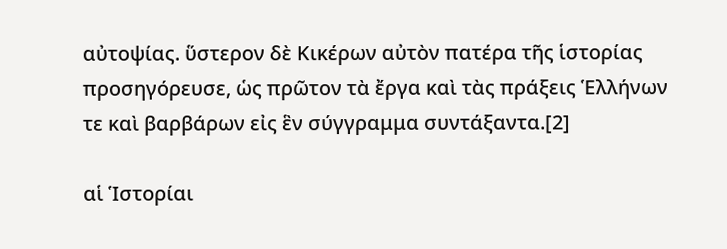αὐτοψίας. ὕστερον δὲ Κικέρων αὐτὸν πατέρα τῆς ἱστορίας προσηγόρευσε, ὡς πρῶτον τὰ ἔργα καὶ τὰς πράξεις Ἑλλήνων τε καὶ βαρβάρων εἰς ἓν σύγγραμμα συντάξαντα.[2]

αἱ Ἱστορίαι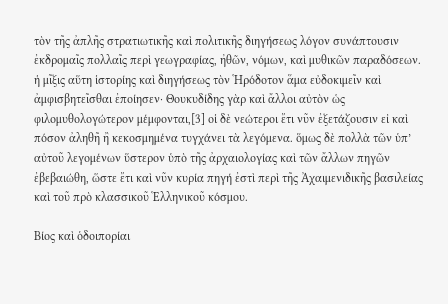τὸν τῆς ἀπλῆς στρατιωτικῆς καὶ πολιτικῆς διηγήσεως λόγον συνάπτουσιν ἐκδρομαῖς πολλαῖς περὶ γεωγραφίας, ἠθῶν, νόμων, καὶ μυθικῶν παραδόσεων. ἡ μῖξις αὕτη ἱστορίης καὶ διηγήσεως τὸν Ἡρόδοτον ἅμα εὐδοκιμεῖν καὶ ἀμφισβητεῖσθαι ἐποίησεν· Θουκυδίδης γὰρ καὶ ἄλλοι αὐτὸν ὡς φιλομυθολογώτερον μέμφονται,[3] οἱ δὲ νεώτεροι ἔτι νῦν ἐξετάζουσιν εἰ καὶ πόσον ἀληθῆ ἢ κεκοσμημένα τυγχάνει τὰ λεγόμενα. ὅμως δὲ πολλὰ τῶν ὑπ’ αὐτοῦ λεγομένων ὕστερον ὑπὸ τῆς ἀρχαιολογίας καὶ τῶν ἄλλων πηγῶν ἐβεβαιώθη, ὥστε ἔτι καὶ νῦν κυρία πηγή ἐστὶ περὶ τῆς Ἀχαιμενιδικῆς βασιλείας καὶ τοῦ πρὸ κλασσικοῦ Ἑλληνικοῦ κόσμου.

Βίος καὶ ὁδοιπορίαι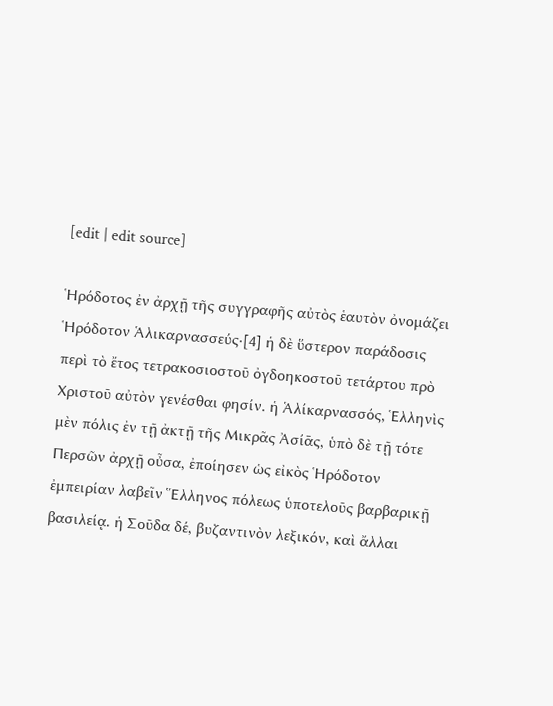[edit | edit source]

Ἡρόδοτος ἐν ἀρχῇ τῆς συγγραφῆς αὐτὸς ἑαυτὸν ὀνομάζει Ἡρόδοτον Ἁλικαρνασσεύς·[4] ἡ δὲ ὕστερον παράδοσις περὶ τὸ ἔτος τετρακοσιοστοῦ ὀγδοηκοστοῦ τετάρτου πρὸ Χριστοῦ αὐτὸν γενέσθαι φησίν. ἡ Ἁλίκαρνασσός, Ἑλληνὶς μὲν πόλις ἐν τῇ ἀκτῇ τῆς Μικρᾶς Ἀσίᾱς, ὑπὸ δὲ τῇ τότε Περσῶν ἀρχῇ οὖσα, ἐποίησεν ὡς εἰκὸς Ἡρόδοτον ἐμπειρίαν λαβεῖν Ἕλληνος πόλεως ὑποτελοῦς βαρβαρικῇ βασιλείᾳ. ἡ Σοῦδα δέ, βυζαντινὸν λεξικόν, καὶ ἄλλαι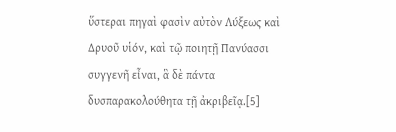ὕστεραι πηγαὶ φασὶν αὐτὸν Λύξεως καὶ Δρυοῦ υἱόν, καὶ τῷ ποιητῇ Πανύασσι συγγενῆ εἶναι, ἃ δὲ πάντα δυσπαρακολούθητα τῇ ἀκριβεῖᾳ.[5]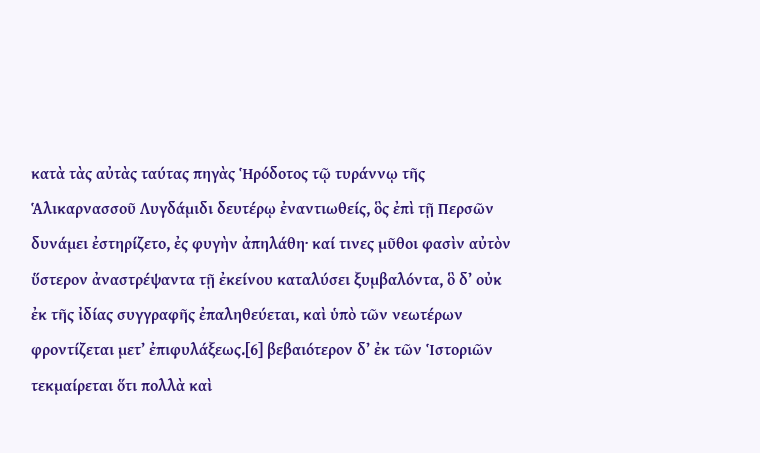κατὰ τὰς αὐτὰς ταύτας πηγὰς Ἡρόδοτος τῷ τυράννῳ τῆς Ἁλικαρνασσοῦ Λυγδάμιδι δευτέρῳ ἐναντιωθείς, ὃς ἐπὶ τῇ Περσῶν δυνάμει ἐστηρίζετο, ἐς φυγὴν ἀπηλάθη· καί τινες μῦθοι φασὶν αὐτὸν ὕστερον ἀναστρέψαντα τῇ ἐκείνου καταλύσει ξυμβαλόντα, ὃ δ’ οὐκ ἐκ τῆς ἰδίας συγγραφῆς ἐπαληθεύεται, καὶ ὑπὸ τῶν νεωτέρων φροντίζεται μετ’ ἐπιφυλάξεως.[6] βεβαιότερον δ’ ἐκ τῶν Ἱστοριῶν τεκμαίρεται ὅτι πολλὰ καὶ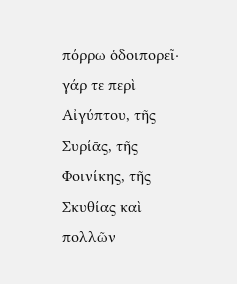πόρρω ὁδοιπορεῖ· γάρ τε περὶ Αἰγύπτου, τῆς Συρίᾱς, τῆς Φοινίκης, τῆς Σκυθίας καὶ πολλῶν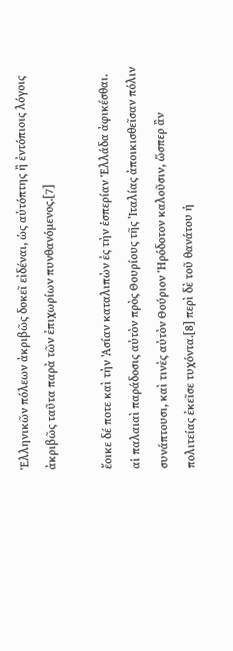Ἑλληνικῶν πόλεων ἀκριβῶς δοκεῖ εἰδέναι, ὡς αὐτόπτης ἢ ἐντόπιοις λόγοις ἀκριβῶς ταῦτα παρὰ τῶν ἐπιχωρίων πυνθανόμενος.[7]

ἔοικε δέ ποτε καὶ τὴν Ἀσίαν καταλιπὼν ἐς τὴν ἑσπερίαν Ἑλλάδα ἀφικέσθαι. αἱ παλαιαὶ παράδοσις αὐτὸν πρὸς Θουρίους τῆς Ἰταλίας ἀποικισθεῖσαν πόλιν συνάπτουσι, καὶ τινὲς αὐτὸν Θούριον Ἡρόδοτον καλοῦσιν, ὥσπερ ἂν πολιτείας ἐκεῖσε τυχόντα.[8] περὶ δὲ τοῦ θανάτου ἡ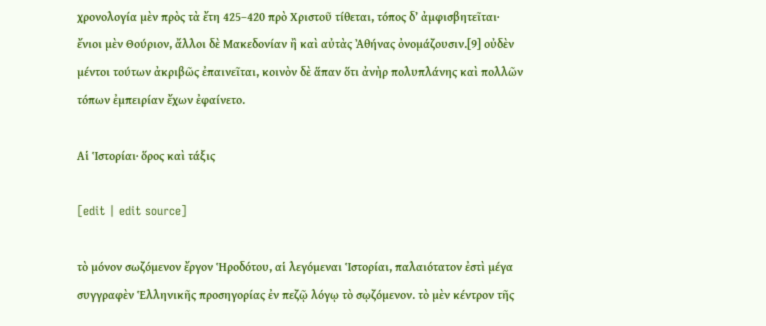χρονολογία μὲν πρὸς τὰ ἔτη 425–420 πρὸ Χριστοῦ τίθεται, τόπος δ’ ἀμφισβητεῖται· ἔνιοι μὲν Θούριον, ἄλλοι δὲ Μακεδονίαν ἢ καὶ αὐτὰς Ἀθήνας ὀνομάζουσιν.[9] οὐδὲν μέντοι τούτων ἀκριβῶς ἐπαινεῖται, κοινὸν δὲ ἅπαν ὅτι ἀνὴρ πολυπλάνης καὶ πολλῶν τόπων ἐμπειρίαν ἔχων ἐφαίνετο.

Αἱ Ἱστορίαι· ὅρος καὶ τάξις

[edit | edit source]

τὸ μόνον σωζόμενον ἔργον Ἡροδότου, αἱ λεγόμεναι Ἱστορίαι, παλαιότατον ἐστὶ μέγα συγγραφὲν Ἑλληνικῆς προσηγορίας ἐν πεζῷ λόγῳ τὸ σῳζόμενον. τὸ μὲν κέντρον τῆς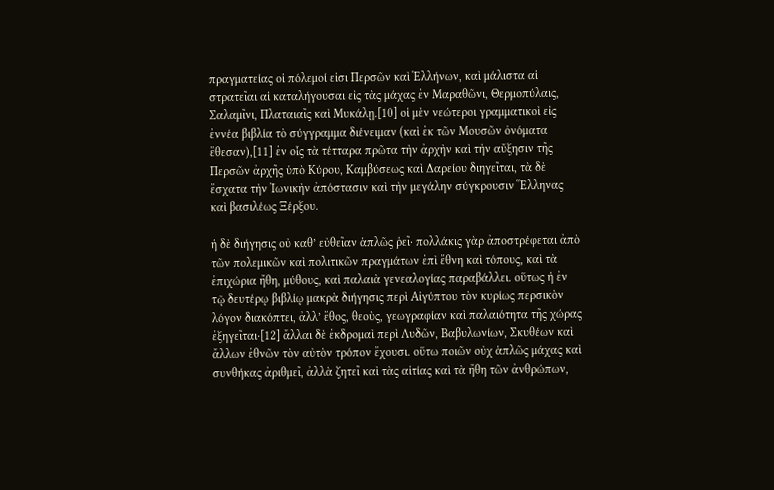πραγματείας οἱ πόλεμοί εἰσι Περσῶν καὶ Ἑλλήνων, καὶ μάλιστα αἱ στρατεῖαι αἱ καταλήγουσαι εἰς τὰς μάχας ἐν Μαραθῶνι, Θερμοπύλαις, Σαλαμῖνι, Πλαταιαῖς καὶ Μυκάλῃ.[10] οἱ μὲν νεώτεροι γραμματικοὶ εἰς ἐννέα βιβλία τὸ σύγγραμμα διένειμαν (καὶ ἐκ τῶν Μουσῶν ὀνόματα ἔθεσαν),[11] ἐν οἷς τὰ τέτταρα πρῶτα τὴν ἀρχὴν καὶ τὴν αὔξησιν τῆς Περσῶν ἀρχῆς ὑπὸ Κύρου, Καμβύσεως καὶ Δαρείου διηγεῖται, τὰ δὲ ἔσχατα τὴν Ἰωνικὴν ἀπόστασιν καὶ τὴν μεγάλην σύγκρουσιν Ἕλληνας καὶ βασιλέως Ξέρξου.

ἡ δὲ διήγησις οὐ καθ’ εὐθεῖαν ἁπλῶς ῥεῖ· πολλάκις γὰρ ἀποστρέφεται ἀπὸ τῶν πολεμικῶν καὶ πολιτικῶν πραγμάτων ἐπὶ ἔθνη καὶ τόπους, καὶ τὰ ἐπιχώρια ἤθη, μύθους, καὶ παλαιὰ γενεαλογίας παραβάλλει. οὕτως ἡ ἐν τῷ δευτέρῳ βιβλίῳ μακρὰ διήγησις περὶ Αἰγύπτου τὸν κυρίως περσικὸν λόγον διακόπτει, ἀλλ’ ἔθος, θεοὺς, γεωγραφίαν καὶ παλαιότητα τῆς χώρας ἐξηγεῖται·[12] ἄλλαι δὲ ἐκδρομαὶ περὶ Λυδῶν, Βαβυλωνίων, Σκυθέων καὶ ἄλλων ἐθνῶν τὸν αὐτὸν τρόπον ἔχουσι. οὕτω ποιῶν οὐχ ἁπλῶς μάχας καὶ συνθήκας ἀριθμεῖ, ἀλλὰ ζητεῖ καὶ τὰς αἰτίας καὶ τὰ ἤθη τῶν ἀνθρώπων,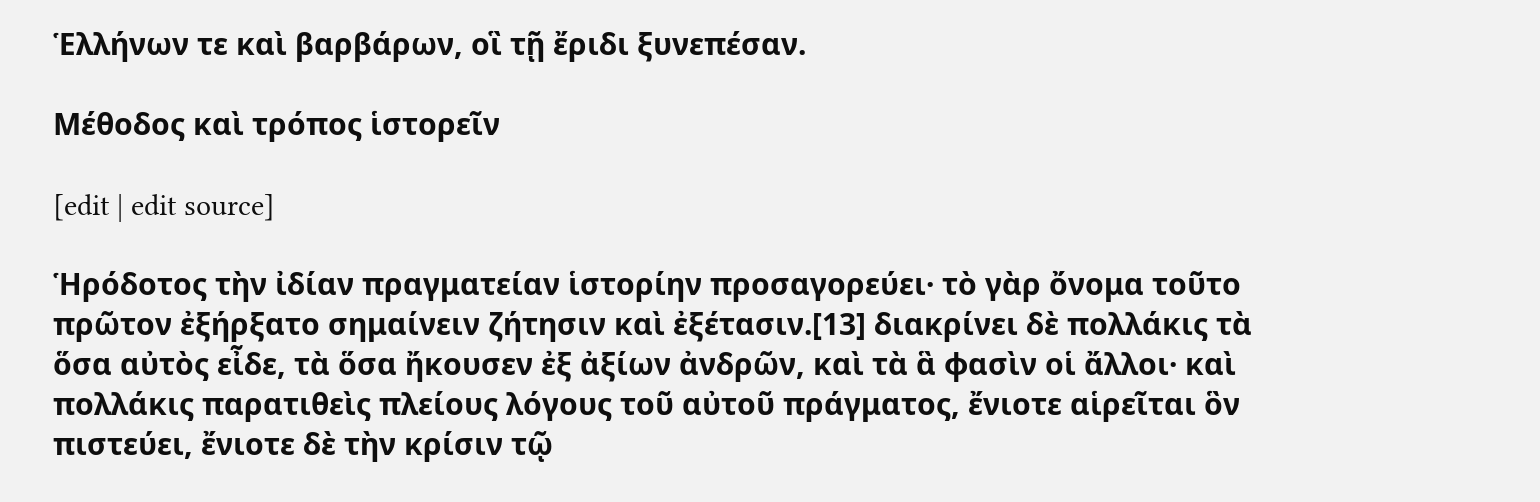Ἑλλήνων τε καὶ βαρβάρων, οἳ τῇ ἔριδι ξυνεπέσαν.

Μέθοδος καὶ τρόπος ἱστορεῖν

[edit | edit source]

Ἡρόδοτος τὴν ἰδίαν πραγματείαν ἱστορίην προσαγορεύει· τὸ γὰρ ὄνομα τοῦτο πρῶτον ἐξήρξατο σημαίνειν ζήτησιν καὶ ἐξέτασιν.[13] διακρίνει δὲ πολλάκις τὰ ὅσα αὐτὸς εἶδε, τὰ ὅσα ἤκουσεν ἐξ ἀξίων ἀνδρῶν, καὶ τὰ ἃ φασὶν οἱ ἄλλοι· καὶ πολλάκις παρατιθεὶς πλείους λόγους τοῦ αὐτοῦ πράγματος, ἔνιοτε αἱρεῖται ὃν πιστεύει, ἔνιοτε δὲ τὴν κρίσιν τῷ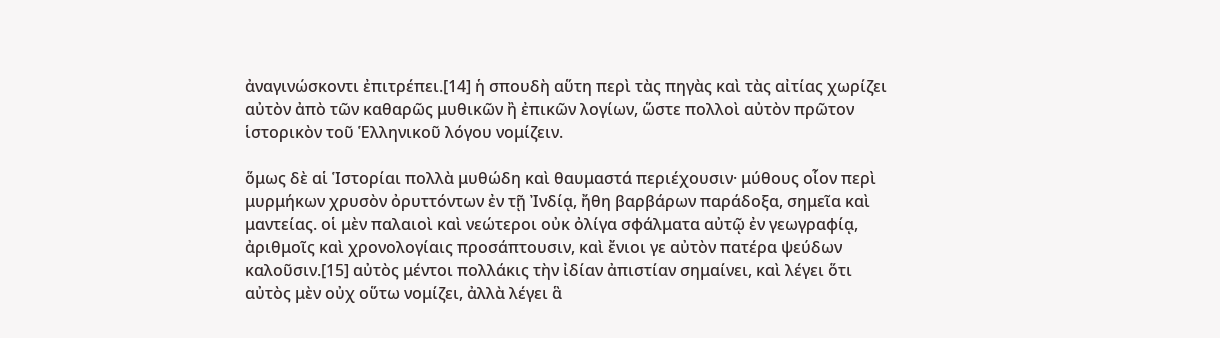ἀναγινώσκοντι ἐπιτρέπει.[14] ἡ σπουδὴ αὕτη περὶ τὰς πηγὰς καὶ τὰς αἰτίας χωρίζει αὐτὸν ἀπὸ τῶν καθαρῶς μυθικῶν ἢ ἐπικῶν λογίων, ὥστε πολλοὶ αὐτὸν πρῶτον ἱστορικὸν τοῦ Ἑλληνικοῦ λόγου νομίζειν.

ὅμως δὲ αἱ Ἱστορίαι πολλὰ μυθώδη καὶ θαυμαστά περιέχουσιν· μύθους οἷον περὶ μυρμήκων χρυσὸν ὀρυττόντων ἐν τῇ Ἰνδίᾳ, ἤθη βαρβάρων παράδοξα, σημεῖα καὶ μαντείας. οἱ μὲν παλαιοὶ καὶ νεώτεροι οὐκ ὀλίγα σφάλματα αὐτῷ ἐν γεωγραφίᾳ, ἀριθμοῖς καὶ χρονολογίαις προσάπτουσιν, καὶ ἔνιοι γε αὐτὸν πατέρα ψεύδων καλοῦσιν.[15] αὐτὸς μέντοι πολλάκις τὴν ἰδίαν ἀπιστίαν σημαίνει, καὶ λέγει ὅτι αὐτὸς μὲν οὐχ οὕτω νομίζει, ἀλλὰ λέγει ἃ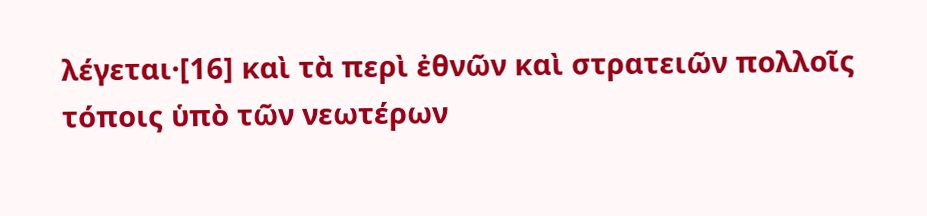λέγεται·[16] καὶ τὰ περὶ ἐθνῶν καὶ στρατειῶν πολλοῖς τόποις ὑπὸ τῶν νεωτέρων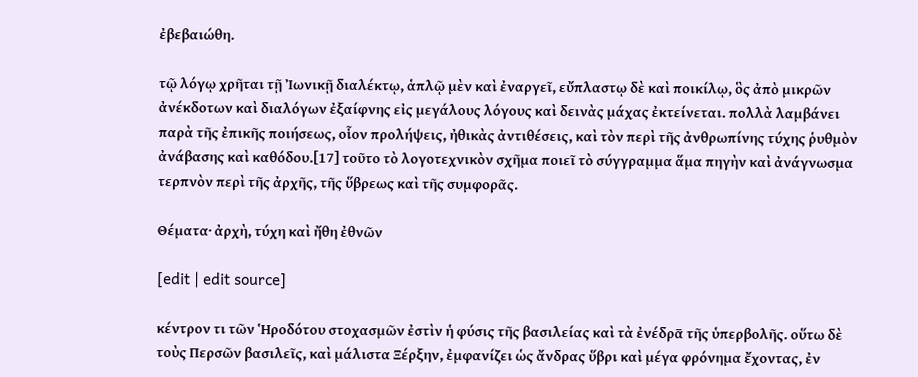ἐβεβαιώθη.

τῷ λόγῳ χρῆται τῇ Ἰωνικῇ διαλέκτῳ, ἁπλῷ μὲν καὶ ἐναργεῖ, εὔπλαστῳ δὲ καὶ ποικίλῳ, ὃς ἀπὸ μικρῶν ἀνέκδοτων καὶ διαλόγων ἐξαίφνης εἰς μεγάλους λόγους καὶ δεινὰς μάχας ἐκτείνεται. πολλὰ λαμβάνει παρὰ τῆς ἐπικῆς ποιήσεως, οἷον προλήψεις, ἠθικὰς ἀντιθέσεις, καὶ τὸν περὶ τῆς ἀνθρωπίνης τύχης ῥυθμὸν ἀνάβασης καὶ καθόδου.[17] τοῦτο τὸ λογοτεχνικὸν σχῆμα ποιεῖ τὸ σύγγραμμα ἅμα πηγὴν καὶ ἀνάγνωσμα τερπνὸν περὶ τῆς ἀρχῆς, τῆς ὕβρεως καὶ τῆς συμφορᾶς.

Θέματα· ἀρχὴ, τύχη καὶ ἤθη ἐθνῶν

[edit | edit source]

κέντρον τι τῶν Ἡροδότου στοχασμῶν ἐστὶν ἡ φύσις τῆς βασιλείας καὶ τὰ ἐνέδρᾱ τῆς ὑπερβολῆς. οὕτω δὲ τοὺς Περσῶν βασιλεῖς, καὶ μάλιστα Ξέρξην, ἐμφανίζει ὡς ἄνδρας ὕβρι καὶ μέγα φρόνημα ἔχοντας, ἐν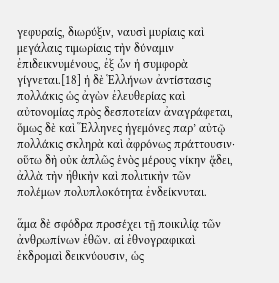γεφυραίς, διωρύξιν, ναυσὶ μυρίαις καὶ μεγάλαις τιμωρίαις τὴν δύναμιν ἐπιδεικνυμένους, ἐξ ὧν ἡ συμφορὰ γίγνεται.[18] ἡ δὲ Ἑλλήνων ἀντίστασις πολλάκις ὡς ἀγὼν ἐλευθερίας καὶ αὐτονομίας πρὸς δεσποτείαν ἀναγράφεται, ὅμως δὲ καὶ Ἕλληνες ἡγεμόνες παρ’ αὐτῷ πολλάκις σκληρὰ καὶ ἀφρόνως πράττουσιν· οὕτω δὴ οὐκ ἁπλῶς ἑνὸς μέρους νίκην ᾄδει, ἀλλὰ τὴν ἠθικὴν καὶ πολιτικὴν τῶν πολέμων πολυπλοκότητα ἐνδείκνυται.

ἅμα δὲ σφόδρα προσέχει τῇ ποικιλίᾳ τῶν ἀνθρωπίνων ἐθῶν. αἱ ἐθνογραφικαὶ ἐκδρομαὶ δεικνύουσιν, ὡς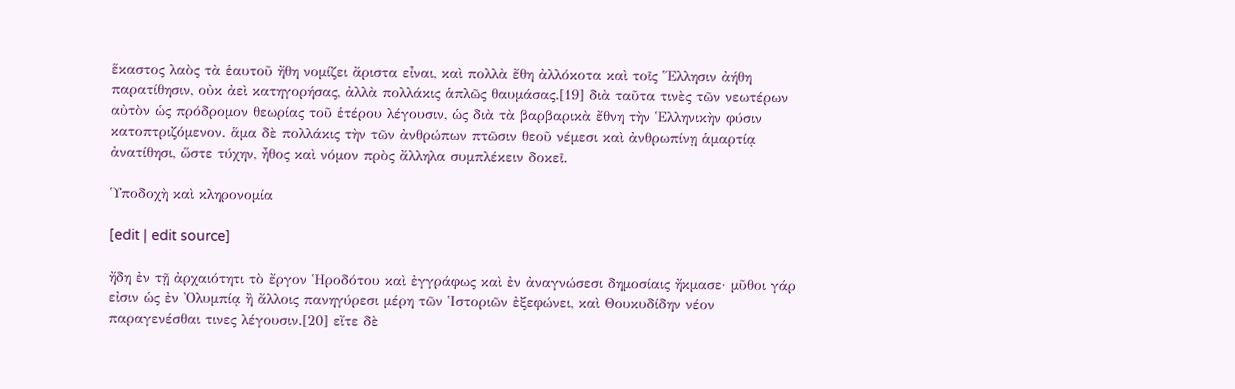ἕκαστος λαὸς τὰ ἑαυτοῦ ἤθη νομίζει ἄριστα εἶναι, καὶ πολλὰ ἔθη ἀλλόκοτα καὶ τοῖς Ἕλλησιν ἀήθη παρατίθησιν, οὐκ ἀεὶ κατηγορήσας, ἀλλὰ πολλάκις ἁπλῶς θαυμάσας.[19] διὰ ταῦτα τινὲς τῶν νεωτέρων αὐτὸν ὡς πρόδρομον θεωρίας τοῦ ἑτέρου λέγουσιν, ὡς διὰ τὰ βαρβαρικὰ ἔθνη τὴν Ἑλληνικὴν φύσιν κατοπτριζόμενον. ἅμα δὲ πολλάκις τὴν τῶν ἀνθρώπων πτῶσιν θεοῦ νέμεσι καὶ ἀνθρωπίνῃ ἁμαρτίᾳ ἀνατίθησι, ὥστε τύχην, ἦθος καὶ νόμον πρὸς ἄλληλα συμπλέκειν δοκεῖ.

Ὑποδοχὴ καὶ κληρονομία

[edit | edit source]

ἤδη ἐν τῇ ἀρχαιότητι τὸ ἔργον Ἡροδότου καὶ ἐγγράφως καὶ ἐν ἀναγνώσεσι δημοσίαις ἤκμασε· μῦθοι γάρ εἰσιν ὡς ἐν Ὀλυμπίᾳ ἢ ἄλλοις πανηγύρεσι μέρη τῶν Ἱστοριῶν ἐξεφώνει, καὶ Θουκυδίδην νέον παραγενέσθαι τινες λέγουσιν.[20] εἴτε δὲ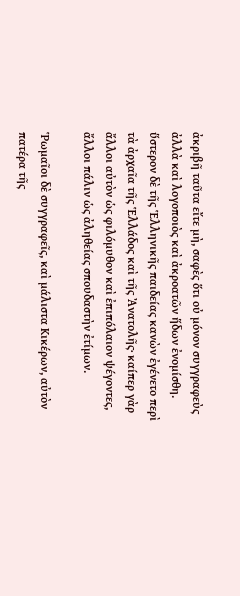ἀκριβῆ ταῦτα εἴτε μὴ, σαφὲς ὅτι οὐ μόνον συγγραφεὺς ἀλλὰ καὶ λογοποιὸς καὶ ἀκροατῶν ἥδων ἐνομίσθη. ὕστερον δὲ τῆς Ἑλληνικῆς παιδείας κανὼν ἐγένετο περὶ τὰ ἀρχαῖα τῆς Ἑλλάδος καὶ τῆς Ἀνατολῆς· καίπερ γὰρ ἄλλοι αὐτὸν ὡς φιλόμυθον καὶ ἐπιπόλαιον ψέγοντες, ἄλλοι πάλιν ὡς ἀληθείας σπουδαστὴν ἐτίμων.

Ῥωμαῖοι δὲ συγγραφεῖς, καὶ μάλιστα Κικέρων, αὐτὸν πατέρα τῆς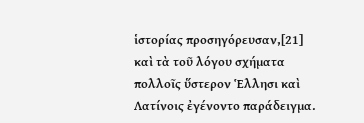ἱστορίας προσηγόρευσαν,[21] καὶ τὰ τοῦ λόγου σχήματα πολλοῖς ὕστερον Ἑλλησι καὶ Λατίνοις ἐγένοντο παράδειγμα.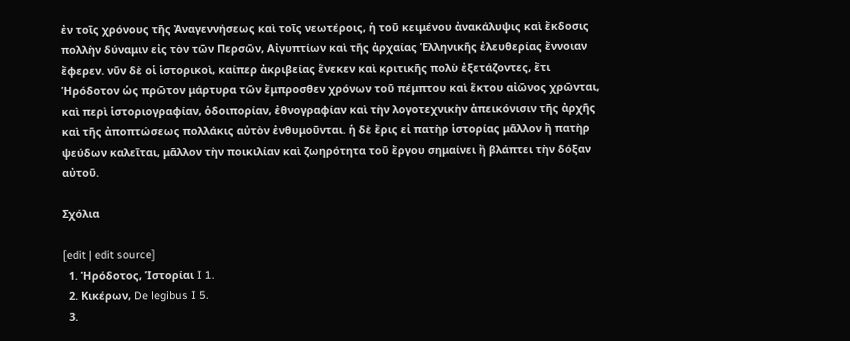ἐν τοῖς χρόνους τῆς Ἀναγεννήσεως καὶ τοῖς νεωτέροις, ἡ τοῦ κειμένου ἀνακάλυψις καὶ ἔκδοσις πολλὴν δύναμιν εἰς τὸν τῶν Περσῶν, Αἰγυπτίων καὶ τῆς ἀρχαίας Ἑλληνικῆς ἐλευθερίας ἔννοιαν ἔφερεν. νῦν δὲ οἱ ἱστορικοὶ, καίπερ ἀκριβείας ἕνεκεν καὶ κριτικῆς πολὺ ἐξετάζοντες, ἔτι Ἡρόδοτον ὡς πρῶτον μάρτυρα τῶν ἔμπροσθεν χρόνων τοῦ πέμπτου καὶ ἕκτου αἰῶνος χρῶνται, καὶ περὶ ἱστοριογραφίαν, ὁδοιπορίαν, ἐθνογραφίαν καὶ τὴν λογοτεχνικὴν ἀπεικόνισιν τῆς ἀρχῆς καὶ τῆς ἀποπτώσεως πολλάκις αὐτὸν ἐνθυμοῦνται. ἡ δὲ ἔρις εἰ πατὴρ ἱστορίας μᾶλλον ἢ πατὴρ ψεύδων καλεῖται, μᾶλλον τὴν ποικιλίαν καὶ ζωηρότητα τοῦ ἔργου σημαίνει ἢ βλάπτει τὴν δόξαν αὐτοῦ.

Σχόλια

[edit | edit source]
  1. Ἡρόδοτος, Ἱστορίαι I 1.
  2. Κικέρων, De legibus I 5.
  3.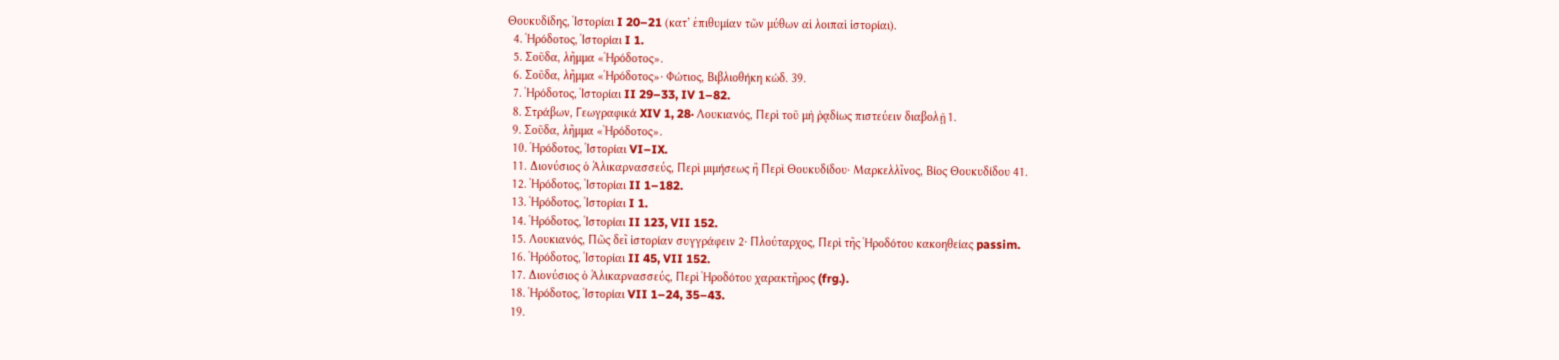Θουκυδίδης, Ἱστορίαι I 20–21 (κατ’ ἐπιθυμίαν τῶν μύθων αἱ λοιπαὶ ἱστορίαι).
  4. Ἡρόδοτος, Ἱστορίαι I 1.
  5. Σοῦδα, λῆμμα «Ἡρόδοτος».
  6. Σοῦδα, λῆμμα «Ἡρόδοτος»· Φώτιος, Βιβλιοθήκη κώδ. 39.
  7. Ἡρόδοτος, Ἱστορίαι II 29–33, IV 1–82.
  8. Στράβων, Γεωγραφικά XIV 1, 28· Λουκιανός, Περὶ τοῦ μὴ ῥᾳδίως πιστεύειν διαβολῇ 1.
  9. Σοῦδα, λῆμμα «Ἡρόδοτος».
  10. Ἡρόδοτος, Ἱστορίαι VI–IX.
  11. Διονύσιος ὁ Ἁλικαρνασσεύς, Περὶ μιμήσεως ἢ Περὶ Θουκυδίδου· Μαρκελλῖνος, Βίος Θουκυδίδου 41.
  12. Ἡρόδοτος, Ἱστορίαι II 1–182.
  13. Ἡρόδοτος, Ἱστορίαι I 1.
  14. Ἡρόδοτος, Ἱστορίαι II 123, VII 152.
  15. Λουκιανός, Πῶς δεῖ ἱστορίαν συγγράφειν 2· Πλούταρχος, Περὶ τῆς Ἡροδότου κακοηθείας passim.
  16. Ἡρόδοτος, Ἱστορίαι II 45, VII 152.
  17. Διονύσιος ὁ Ἁλικαρνασσεύς, Περὶ Ἡροδότου χαρακτῆρος (frg.).
  18. Ἡρόδοτος, Ἱστορίαι VII 1–24, 35–43.
  19.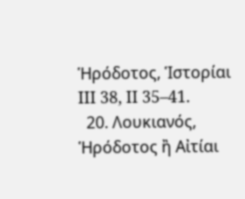Ἡρόδοτος, Ἱστορίαι III 38, II 35–41.
  20. Λουκιανός, Ἡρόδοτος ἢ Αἰτίαι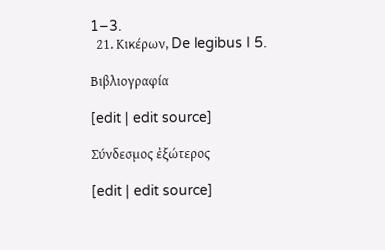1–3.
  21. Κικέρων, De legibus I 5.

Βιβλιογραφία

[edit | edit source]

Σύνδεσμος ἐξώτερος

[edit | edit source]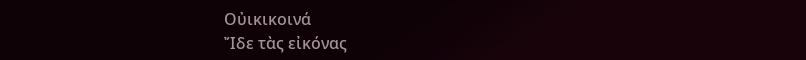Οὐικικοινά
Ἴδε τὰς εἰκόνας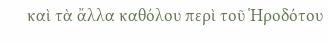καὶ τὰ ἄλλα καθόλου περὶ τοῦ Ἡρoδότου